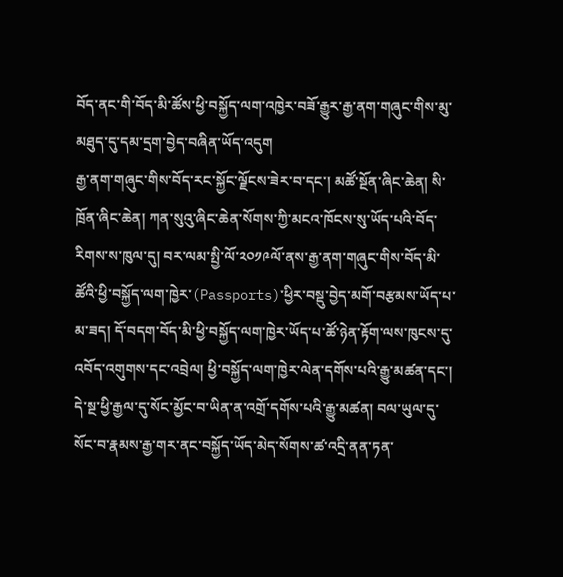བོད་ནང་གི་བོད་མི་ཚོས་ཕྱི་བསྐྱོད་ལག་འཁྱེར་བཟོ་རྒྱུར་རྒྱ་ནག་གཞུང་གིས་མུ་མཐུད་དུ་དམ་དྲག་བྱེད་བཞིན་ཡོད་འདུག
རྒྱ་ནག་གཞུང་གིས་བོད་རང་སྐྱོང་ལྗོངས་ཟེར་བ་དང་། མཚོ་སྔོན་ཞིང་ཆེན། སི་ཁྲོན་ཞིང་ཆེན། ཀན་སུའུ་ཞིང་ཆེན་སོགས་ཀྱི་མངའ་ཁོངས་སུ་ཡོད་པའི་བོད་རིགས་ས་ཁུལ་དུ། བར་ལམ་སྤྱི་ལོ་༢༠༡༩ལོ་ནས་རྒྱ་ནག་གཞུང་གིས་བོད་མི་ཚོའི་ཕྱི་བསྐྱོད་ལག་ཁྱེར་(Passports)་ཕྱིར་བསྡུ་བྱེད་མགོ་བརྩམས་ཡོད་པ་མ་ཟད། དོ་བདག་བོད་མི་ཕྱི་བསྐྱོད་ལག་ཁྱེར་ཡོད་པ་ཚོ་ཉེན་རྟོག་ལས་ཁུངས་དུ་འབོད་འགུགས་དང་འབྲེལ། ཕྱི་བསྐྱོད་ལག་ཁྱེར་ལེན་དགོས་པའི་རྒྱུ་མཚན་དང་། དེ་སྔ་ཕྱི་རྒྱལ་དུ་སོང་མྱོང་བ་ཡིན་ན་འགྲོ་དགོས་པའི་རྒྱུ་མཚན། བལ་ཡུལ་དུ་སོང་བ་རྣམས་རྒྱ་གར་ནང་བསྐྱོད་ཡོད་མེད་སོགས་ཚ་འདྲི་ནན་ཏན་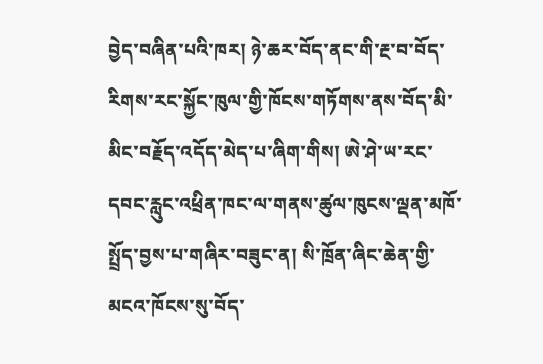བྱེད་བཞིན་པའི་ཁར། ཉེ་ཆར་བོད་ནང་གི་རྔ་བ་བོད་རིགས་རང་སྐྱོང་ཁུལ་གྱི་ཁོངས་གཏོགས་ནས་བོད་མི་མིང་བརྗོད་འདོད་མེད་པ་ཞིག་གིས། ཨེ་ཤེ་ཡ་རང་དབང་རླུང་འཕྲིན་ཁང་ལ་གནས་ཚུལ་ཁུངས་ལྡན་མཁོ་སྤྲོད་བྱས་པ་གཞིར་བཟུང་ན། སི་ཁྲོན་ཞིང་ཆེན་གྱི་མངའ་ཁོངས་སུ་བོད་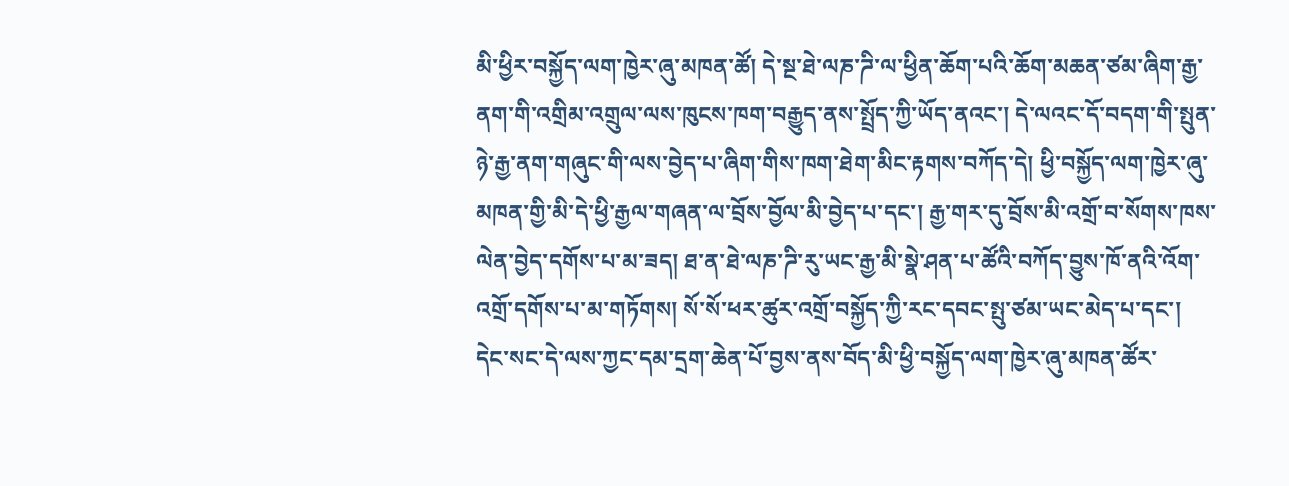མི་ཕྱིར་བསྐྱོད་ལག་ཁྱེར་ཞུ་མཁན་ཚོ། དེ་སྔ་ཐེ་ལཎ་ཌི་ལ་ཕྱིན་ཆོག་པའི་ཆོག་མཆན་ཙམ་ཞིག་རྒྱ་ནག་གི་འགྲིམ་འགྲུལ་ལས་ཁུངས་ཁག་བརྒྱུད་ནས་སྤྲོད་ཀྱི་ཡོད་ནའང་། དེ་ལའང་དོ་བདག་གི་སྤུན་ཉེ་རྒྱ་ནག་གཞུང་གི་ལས་བྱེད་པ་ཞིག་གིས་ཁག་ཐེག་མིང་རྟགས་བཀོད་དེ། ཕྱི་བསྐྱོད་ལག་ཁྱེར་ཞུ་མཁན་གྱི་མི་དེ་ཕྱི་རྒྱལ་གཞན་ལ་བྲོས་བྱོལ་མི་བྱེད་པ་དང་། རྒྱ་གར་དུ་བྲོས་མི་འགྲོ་བ་སོགས་ཁས་ལེན་བྱེད་དགོས་པ་མ་ཟད། ཐ་ན་ཐེ་ལཎ་ཌི་རུ་ཡང་རྒྱ་མི་སྣེ་ཤན་པ་ཚོའི་བཀོད་བྱུས་ཁོ་ནའི་འོག་འགྲོ་དགོས་པ་མ་གཏོགས། སོ་སོ་ཕར་ཚུར་འགྲོ་བསྐྱོད་ཀྱི་རང་དབང་སྤུ་ཙམ་ཡང་མེད་པ་དང་། དེང་སང་དེ་ལས་ཀྱང་དམ་དྲག་ཆེན་པོ་བྱས་ནས་བོད་མི་ཕྱི་བསྐྱོད་ལག་ཁྱེར་ཞུ་མཁན་ཚོར་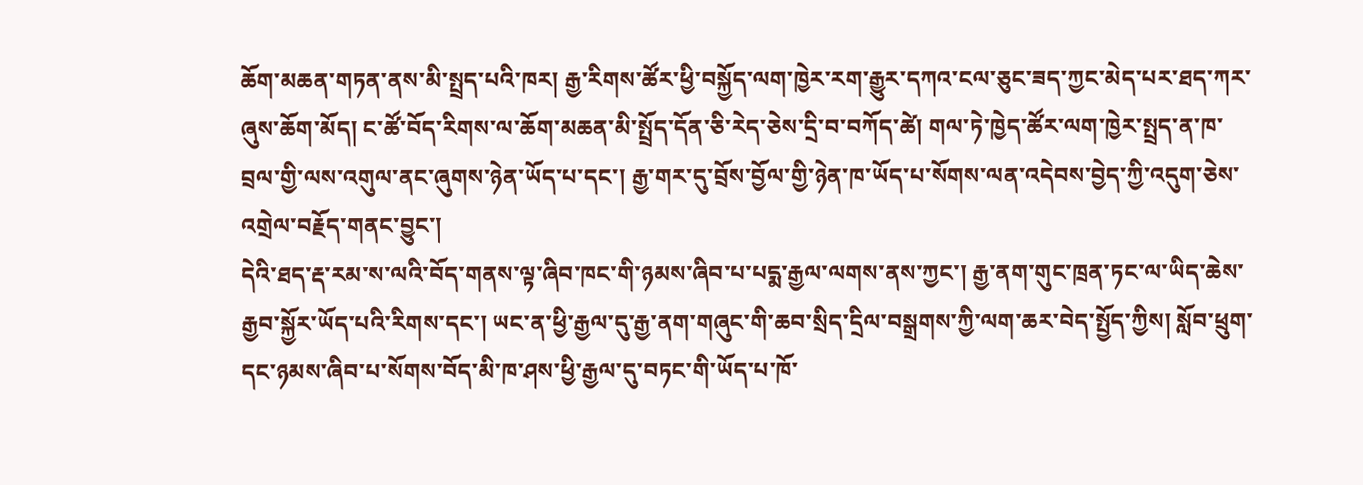ཆོག་མཆན་གཏན་ནས་མི་སྤྲད་པའི་ཁར། རྒྱ་རིགས་ཚོར་ཕྱི་བསྐྱོད་ལག་ཁྱེར་རག་རྒྱུར་དཀའ་ངལ་ཅུང་ཟད་ཀྱང་མེད་པར་ཐད་ཀར་ཞུས་ཆོག་མོད། ང་ཚོ་བོད་རིགས་ལ་ཆོག་མཆན་མི་སྤྲོད་དོན་ཅི་རེད་ཅེས་དྲི་བ་བཀོད་ཚེ། གལ་ཏེ་ཁྱེད་ཚོར་ལག་ཁྱེར་སྤྲད་ན་ཁ་བྲལ་གྱི་ལས་འགུལ་ནང་ཞུགས་ཉེན་ཡོད་པ་དང་། རྒྱ་གར་དུ་བྲོས་བྱོལ་གྱི་ཉེན་ཁ་ཡོད་པ་སོགས་ལན་འདེབས་བྱེད་ཀྱི་འདུག་ཅེས་འགྲེལ་བརྗོད་གནང་བྱུང་།
དེའི་ཐད་རྡ་རམ་ས་ལའི་བོད་གནས་ལྟ་ཞིབ་ཁང་གི་ཉམས་ཞིབ་པ་པདྨ་རྒྱལ་ལགས་ནས་ཀྱང་། རྒྱ་ནག་གུང་ཁྲན་ཏང་ལ་ཡིད་ཆེས་རྒྱབ་སྐྱོར་ཡོད་པའི་རིགས་དང་། ཡང་ན་ཕྱི་རྒྱལ་དུ་རྒྱ་ནག་གཞུང་གི་ཆབ་སྲིད་དྲིལ་བསྒྲགས་ཀྱི་ལག་ཆར་བེད་སྤྱོད་ཀྱིས། སློབ་ཕྲུག་དང་ཉམས་ཞིབ་པ་སོགས་བོད་མི་ཁ་ཤས་ཕྱི་རྒྱལ་དུ་བཏང་གི་ཡོད་པ་ཁོ་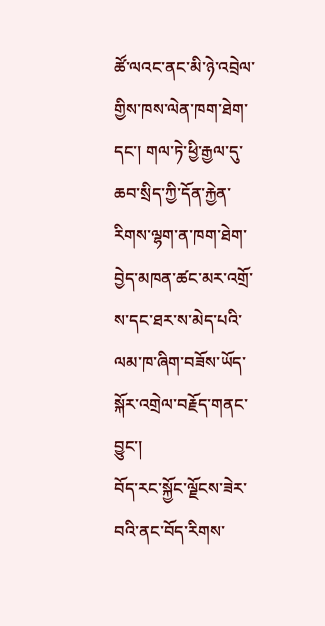ཚོ་ལའང་ནང་མི་ཉེ་འབྲེལ་གྱིས་ཁས་ལེན་ཁག་ཐེག་དང་། གལ་ཏེ་ཕྱི་རྒྱལ་དུ་ཆབ་སྲིད་ཀྱི་དོན་རྐྱེན་རིགས་ལྷག་ན་ཁག་ཐེག་བྱེད་མཁན་ཚང་མར་འགྲོ་ས་དང་ཐར་ས་མེད་པའི་ལམ་ཁ་ཞིག་བཟོས་ཡོད་སྐོར་འགྲེལ་བརྗོད་གནང་བྱུང་།
བོད་རང་སྐྱོང་ལྗོངས་ཟེར་བའི་ནང་བོད་རིགས་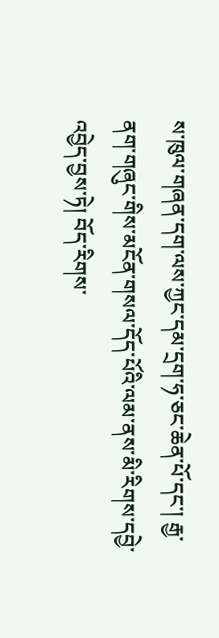ས་ཁུལ་གཞན་དག་ལས་ཀྱང་དམ་དྲག་ཧ་ཅང་ཆེན་པོ་དང་། རྒྱ་ནག་གཞུང་གིས་མངོན་གསལ་དོད་པོའི་ལམ་ནས་མི་རིགས་དབྱེ་འབྱེད་བྱས་ཏེ། བོད་རིགས་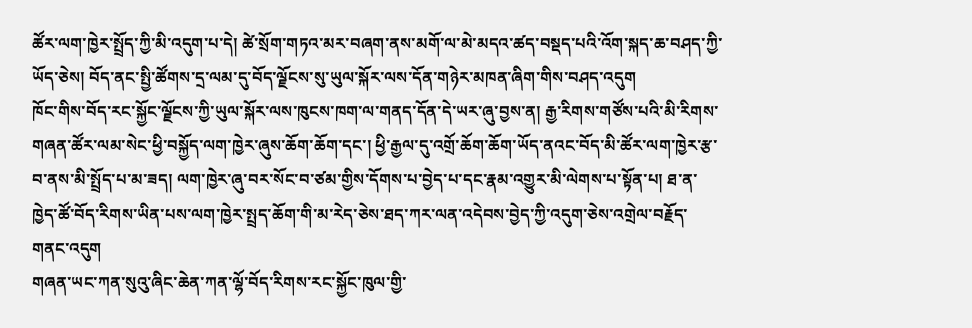ཚོར་ལག་ཁྱེར་སྤྲོད་ཀྱི་མི་འདུག་པ་དེ། ཚེ་སྲོག་གཏའ་མར་བཞག་ནས་མགོ་ལ་མེ་མདའ་ཚད་བསྡད་པའི་འོག་སྐད་ཆ་བཤད་ཀྱི་ཡོད་ཅེས། བོད་ནང་སྤྱི་ཚོགས་དྲ་ལམ་དུ་བོད་ལྗོངས་སུ་ཡུལ་སྐོར་ལས་དོན་གཉེར་མཁན་ཞིག་གིས་བཤད་འདུག
ཁོང་གིས་བོད་རང་སྐྱོང་ལྗོངས་ཀྱི་ཡུལ་སྐོར་ལས་ཁུངས་ཁག་ལ་གནད་དོན་དེ་ཡར་ཞུ་བྱས་ན། རྒྱ་རིགས་གཙོས་པའི་མི་རིགས་གཞན་ཚོར་ལམ་སེང་ཕྱི་བསྐྱོད་ལག་ཁྱེར་ཞུས་ཆོག་ཆོག་དང་། ཕྱི་རྒྱལ་དུ་འགྲོ་ཆོག་ཆོག་ཡོད་ནའང་བོད་མི་ཚོར་ལག་ཁྱེར་རྩ་བ་ནས་མི་སྤྲོད་པ་མ་ཟད། ལག་ཁྱེར་ཞུ་བར་སོང་བ་ཙམ་གྱིས་དོགས་པ་བྱེད་པ་དང་རྣམ་འགྱུར་མི་ལེགས་པ་སྟོན་པ། ཐ་ན་ཁྱེད་ཚོ་བོད་རིགས་ཡིན་པས་ལག་ཁྱེར་སྤྲད་ཆོག་གི་མ་རེད་ཅེས་ཐད་ཀར་ལན་འདེབས་བྱེད་ཀྱི་འདུག་ཅེས་འགྲེལ་བརྗོད་གནང་འདུག
གཞན་ཡང་ཀན་སུའུ་ཞིང་ཆེན་ཀན་ལྷོ་བོད་རིགས་རང་སྐྱོང་ཁུལ་གྱི་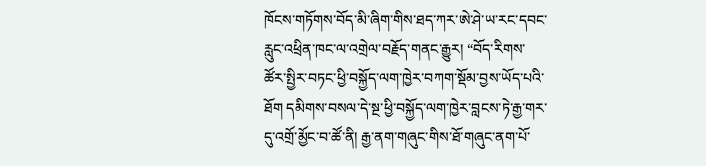ཁོངས་གཏོགས་བོད་མི་ཞིག་གིས་ཐད་ཀར་ཨེ་ཤེ་ཡ་རང་དབང་རླུང་འཕྲིན་ཁང་ལ་འགྲེལ་བརྗོད་གནང་རྒྱུར། “བོད་རིགས་ཚོར་སྤྱིར་བཏང་ཕྱི་བསྐྱོད་ལག་ཁྱེར་བཀག་སྡོམ་བྱས་ཡོད་པའི་ཐོག དམིགས་བསལ་དེ་སྔ་ཕྱི་བསྐྱོད་ལག་ཁྱེར་བླངས་ཏེ་རྒྱ་གར་དུ་འགྲོ་མྱོང་བ་ཚོ་ནི། རྒྱ་ནག་གཞུང་གིས་ཐོ་གཞུང་ནག་པོ་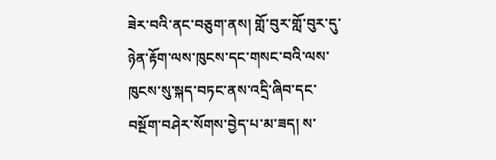ཟེར་བའི་ནང་བཅུག་ནས། གློ་བུར་གློ་བུར་དུ་ཉེན་རྟོག་ལས་ཁུངས་དང་གསང་བའི་ལས་ཁུངས་སུ་སྐད་བཏང་ནས་འདྲི་ཞིབ་དང་བསྔོག་བཤེར་སོགས་བྱེད་པ་མ་ཟད། ས་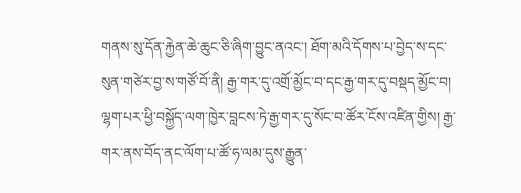གནས་སུ་དོན་རྐྱེན་ཆེ་ཆུང་ཅི་ཞིག་བྱུང་ནའང་། ཐོག་མའི་དོགས་པ་བྱེད་ས་དང་སུན་གཙེར་བྱ་ས་གཙོ་བོ་ནི། རྒྱ་གར་དུ་འགྲོ་མྱོང་བ་དང་རྒྱ་གར་དུ་བསྡད་མྱོང་བ། ལྷག་པར་ཕྱི་བསྐྱོད་ལག་ཁྱེར་བླངས་ཏེ་རྒྱ་གར་དུ་སོང་བ་ཚོར་ངོས་འཛིན་གྱིས། རྒྱ་གར་ནས་བོད་ནང་ལོག་པ་ཚོ་ཧ་ལམ་དུས་རྒྱུན་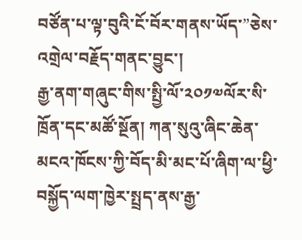བཙོན་པ་ལྟ་བུའི་ངོ་བོར་གནས་ཡོད་”ཅེས་འགྲེལ་བརྗོད་གནང་བྱུང་།
རྒྱ་ནག་གཞུང་གིས་སྤྱི་ལོ་༢༠༡༧ལོར་སི་ཁྲོན་དང་མཚོ་སྔོན། ཀན་སུའུ་ཞིང་ཆེན་མངའ་ཁོངས་ཀྱི་བོད་མི་མང་པོ་ཞིག་ལ་ཕྱི་བསྐྱོད་ལག་ཁྱེར་སྤྲད་ནས་རྒྱ་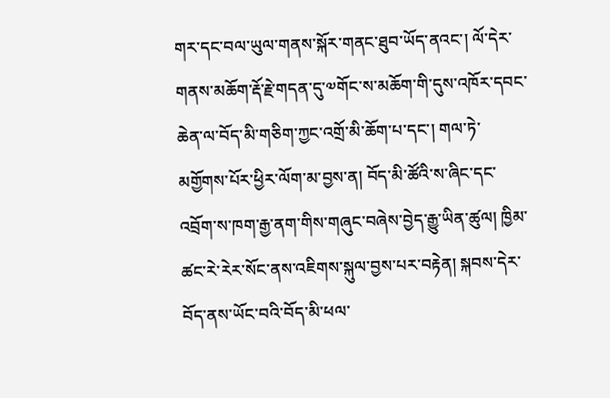གར་དང་བལ་ཡུལ་གནས་སྐོར་གནང་ཐུབ་ཡོད་ནའང་། ལོ་དེར་གནས་མཆོག་རྡོ་རྗེ་གདན་དུ་༧གོང་ས་མཆོག་གི་དུས་འཁོར་དབང་ཆེན་ལ་བོད་མི་གཅིག་ཀྱང་འགྲོ་མི་ཆོག་པ་དང་། གལ་ཏེ་མགྱོགས་པོར་ཕྱིར་ལོག་མ་བྱས་ན། བོད་མི་ཚོའི་ས་ཞིང་དང་འབྲོག་ས་ཁག་རྒྱ་ནག་གིས་གཞུང་བཞེས་བྱེད་རྒྱུ་ཡིན་ཚུལ། ཁྱིམ་ཚང་རེ་རེར་སོང་ནས་འཇིགས་སྐུལ་བྱས་པར་བརྟེན། སྐབས་དེར་བོད་ནས་ཡོང་བའི་བོད་མི་ཕལ་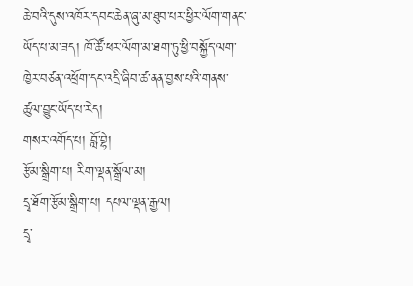ཆེ་བའི་དུས་འཁོར་དབང་ཆེན་ཞུ་མ་ཐུབ་པར་ཕྱིར་ལོག་གནང་ཡོད་པ་མ་ཟད། ཁོ་ཚོ་ཕར་ལོག་མ་ཐག་ཏུ་ཕྱི་བསྐྱོད་ལག་ཁྱེར་བཙན་འཕྲོག་དང་འདྲི་ཞིབ་ཚ་ནན་བྱས་པའི་གནས་ཚུལ་བྱུང་ཡོད་པ་རེད།
གསར་འགོད་པ། བློ་བྷེ།
རྩོམ་སྒྲིག་པ། རིག་ལྡན་སྒྲོལ་མ།
དྲྭ་ཐོག་རྩོམ་སྒྲིག་པ། དཔལ་ལྡན་རྒྱལ།
དྲྭ་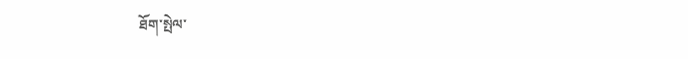ཐོག་སྤེལ་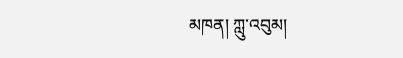མཁན། ཀླུ་འབུམ།